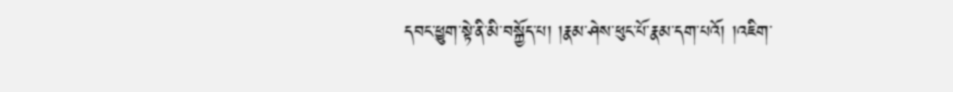དབང་ཕྱུག་སྟེ་ནི་མི་བསྐྱོད་པ། །རྣམ་ཤེས་ཕུང་པོ་རྣམ་དག་པའོ། །འཇིག་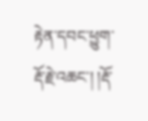རྟེན་དབང་ཕྱུག་རྡོ་རྗེ་འཆང་། །རྡོ་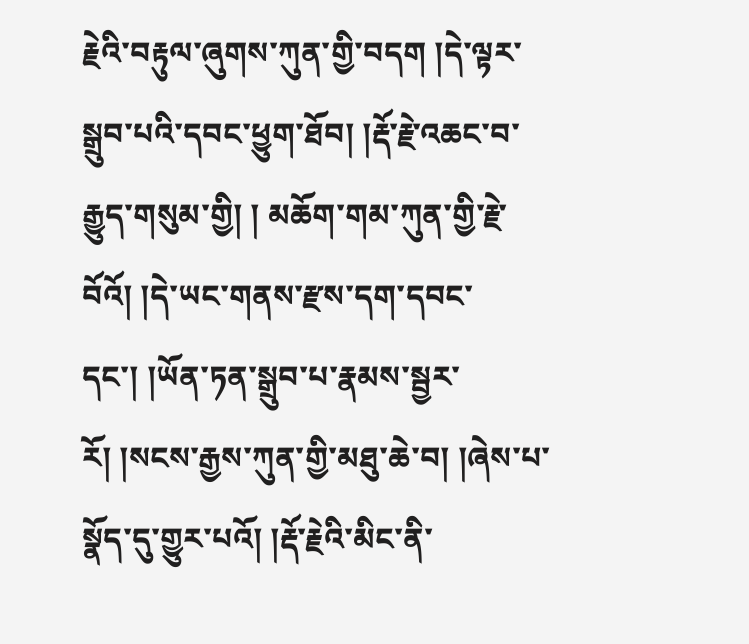རྗེའི་བརྟུལ་ཞུགས་ཀུན་གྱི་བདག །དེ་ལྟར་སྒྲུབ་པའི་དབང་ཕྱུག་ཐོབ། །རྡོ་རྗེ་འཆང་བ་རྒྱུད་གསུམ་གྱི། ། མཆོག་གམ་ཀུན་གྱི་རྗེ་བོའོ། །དེ་ཡང་གནས་རྫས་དག་དབང་དང་། །ཡོན་ཏན་སྒྲུབ་པ་རྣམས་སྦྱར་རོ། །སངས་རྒྱས་ཀུན་གྱི་མཐུ་ཆེ་བ། །ཞེས་པ་སྣོད་དུ་གྱུར་པའོ། །རྡོ་རྗེའི་མིང་ནི་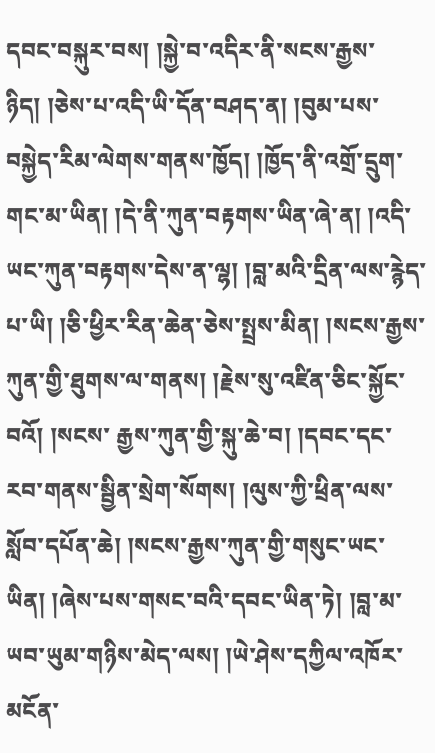དབང་བསྐུར་བས། །སྐྱེ་བ་འདིར་ནི་སངས་རྒྱས་ཉིད། །ཅེས་པ་འདི་ཡི་དོན་བཤད་ན། །བུམ་པས་ བསྐྱེད་རིམ་ལེགས་གནས་ཁྱོད། །ཁྱོད་ནི་འགྲོ་དྲུག་གང་མ་ཡིན། །དེ་ནི་ཀུན་བརྟགས་ཡིན་ཞེ་ན། །འདི་ཡང་ཀུན་བརྟགས་དེས་ན་ལྷ། །བླ་མའི་དྲིན་ལས་རྙེད་པ་ཡི། །ཅི་ཕྱིར་རིན་ཆེན་ཅེས་སྤྲས་མིན། །སངས་རྒྱས་ཀུན་གྱི་ཐུགས་ལ་གནས། །རྗེས་སུ་འཛིན་ཅིང་སྐྱོང་བའོ། །སངས་ རྒྱས་ཀུན་གྱི་སྐུ་ཆེ་བ། །དབང་དང་རབ་གནས་སྦྱིན་སྲེག་སོགས། །ལུས་ཀྱི་ཕྲིན་ལས་སློབ་དཔོན་ཆེ། །སངས་རྒྱས་ཀུན་གྱི་གསུང་ཡང་ཡིན། །ཞེས་པས་གསང་བའི་དབང་ཡིན་ཏེ། །བླ་མ་ཡབ་ཡུམ་གཉིས་མེད་ལས། །ཡེ་ཤེས་དཀྱིལ་འཁོར་མངོན་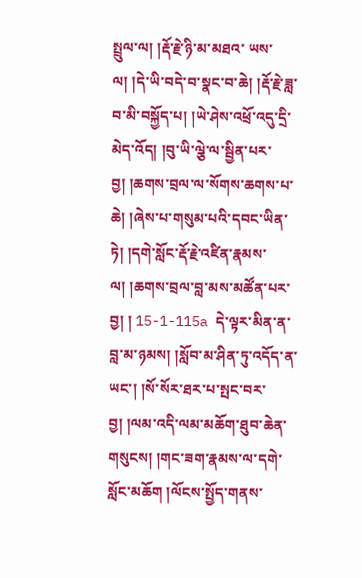སྤྲུལ་ལ། །རྡོ་རྗེ་ཉི་མ་མཐའ་ ཡས་ལ། །དེ་ཡི་བདེ་བ་སྣང་བ་ཆེ། །རྡོ་རྗེ་ཟླ་བ་མི་བསྐྱོད་པ། །ཡེ་ཤེས་འཕྲོ་འདུ་དྲི་མེད་འོད། །བུ་ཡི་ལྕེ་ལ་སྦྱིན་པར་བྱ། །ཆགས་བྲལ་ལ་སོགས་ཆགས་པ་ཆེ། །ཞེས་པ་གསུམ་པའི་དབང་ཡིན་ཏེ། །དགེ་སློང་རྡོ་རྗེ་འཛིན་རྣམས་ལ། །ཆགས་བྲལ་བླ་མས་མཚོན་པར་བྱ། ། 15-1-115a དེ་ལྟར་མིན་ན་བླ་མ་ཉམས། །སློབ་མ་ཤིན་ཏུ་འདོད་ན་ཡང་། །སོ་སོར་ཐར་པ་སྤང་བར་བྱ། །ལམ་འདི་ལམ་མཆོག་ཐུབ་ཆེན་གསུངས། །གང་ཟག་རྣམས་ལ་དགེ་སློང་མཆོག །ལོངས་སྤྱོད་གནས་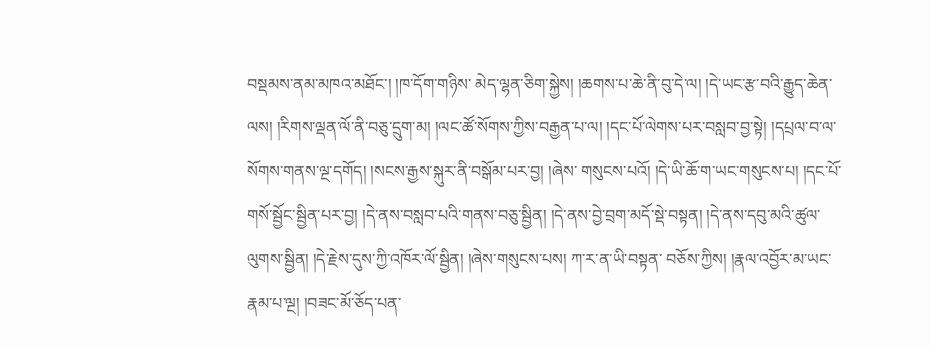བསྡམས་ནམ་མཁའ་མཐོང་། །ཁ་དོག་གཉིས་ མེད་ལྷན་ཅིག་སྐྱེས། །ཆགས་པ་ཆེ་ནི་བུ་དེ་ལ། །དེ་ཡང་རྩ་བའི་རྒྱུད་ཆེན་ལས། །རིགས་ལྡན་ལོ་ནི་བཅུ་དྲུག་མ། །ལང་ཚོ་སོགས་ཀྱིས་བརྒྱན་པ་ལ། །དང་པོ་ལེགས་པར་བསླབ་བྱ་སྟེ། །དཔྲལ་བ་ལ་སོགས་གནས་ལྔ་དགོད། །སངས་རྒྱས་སྐུར་ནི་བསྒོམ་པར་བྱ། །ཞེས་ གསུངས་པའོ། །དེ་ཡི་ཆོ་ག་ཡང་གསུངས་པ། །དང་པོ་གསོ་སྦྱོང་སྦྱིན་པར་བྱ། །དེ་ནས་བསླབ་པའི་གནས་བཅུ་སྦྱིན། །དེ་ནས་བྱེ་བྲག་མདོ་སྡེ་བསྟན། །དེ་ནས་དབུ་མའི་ཚུལ་ལུགས་སྦྱིན། །དེ་རྗེས་དུས་ཀྱི་འཁོར་ལོ་སྦྱིན། །ཞེས་གསུངས་པས། ཀ་ར་ན་ཡི་བསྟན་ བཅོས་ཀྱིས། །རྣལ་འབྱོར་མ་ཡང་རྣམ་པ་ལྔ། །བཟང་མོ་ཅོད་པན་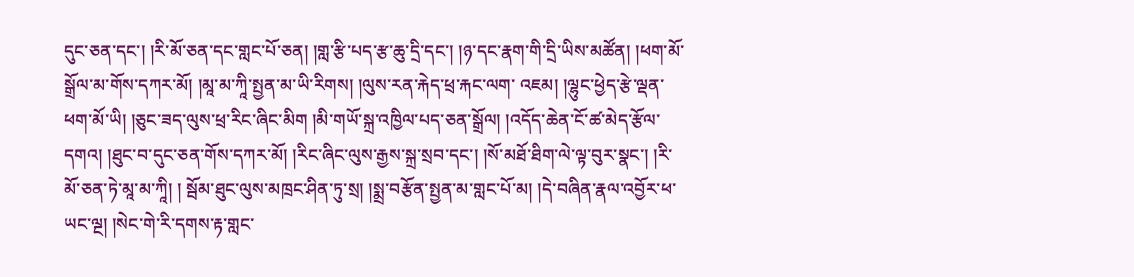དུང་ཅན་དང་། །རི་མོ་ཅན་དང་གླང་པོ་ཅན། །གླ་རྩི་པད་རྩ་ཆུ་དྲི་དང་། །ཉ་དང་རྣག་གི་དྲི་ཡིས་མཚོན། །ཕག་མོ་སྒྲོལ་མ་གོས་དཀར་མོ། །མཱ་མ་ཀཱི་སྤྱན་མ་ཡི་རིགས། །ལུས་རན་རྐེད་ཕྲ་རྐང་ལག་ འཇམ། །ལྷུང་ཕྱེད་རྩེ་ལྡན་ཕག་མོ་ཡི། །ཅུང་ཟད་ལུས་ཕྲ་རིང་ཞིང་མིག །མི་གཡོ་སྐྲ་འཁྱིལ་པད་ཅན་སྒྲོལ། །འདོད་ཆེན་ངོ་ཚ་མེད་རྩོལ་དགའ། །ཐུང་བ་དུང་ཅན་གོས་དཀར་མོ། །རིང་ཞིང་ལུས་རྒྱས་སྐྲ་སྲབ་དང་། །སོ་མཐོ་ཐིག་ལེ་ལྟ་བུར་སྣང་། །རི་མོ་ཅན་ཏེ་མཱ་མ་ཀཱི། ། སྦོམ་ཐུང་ལུས་མཁྲང་ཤིན་ཏུ་སྲ། །སྨྲ་བརྩོན་སྤྱན་མ་གླང་པོ་མ། །དེ་བཞིན་རྣལ་འབྱོར་ཕ་ཡང་ལྔ། །སེང་གེ་རི་དགས་རྟ་གླང་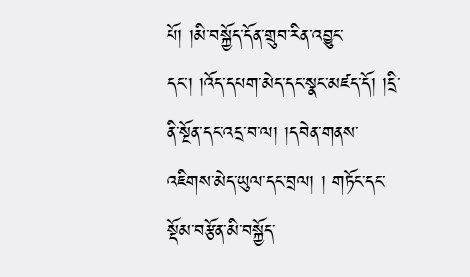པོ། །མི་བསྐྱོད་དོན་གྲུབ་རིན་འབྱུང་དང་། །འོད་དཔག་མེད་དང་སྣང་མཛད་དོ། །དྲི་ནི་སྔོན་དང་འདྲ་བ་ལ། །དབེན་གནས་འཇིགས་མེད་ཡུལ་དང་བྲལ། ། གཏོང་དང་སྡོམ་བརྩོན་མི་བསྐྱོད་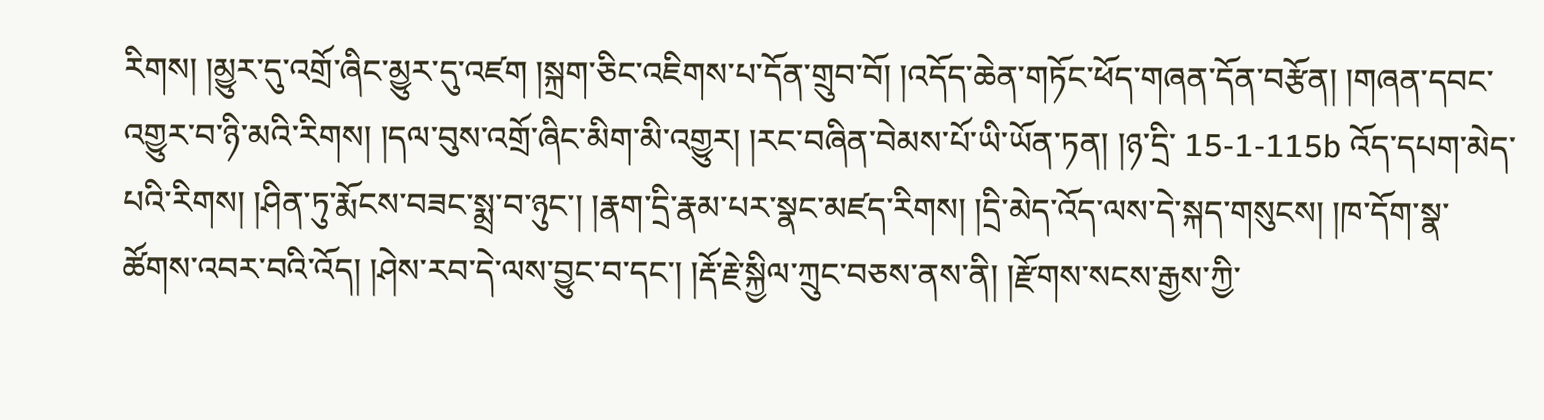རིགས། །མྱུར་དུ་འགྲོ་ཞིང་མྱུར་དུ་འཛག །སྐྲག་ཅིང་འཇིགས་པ་དོན་གྲུབ་བོ། །འདོད་ཆེན་གཏོང་ཕོད་གཞན་དོན་བརྩོན། །གཞན་དབང་འགྱུར་བ་ཉི་མའི་རིགས། །དལ་བུས་འགྲོ་ཞིང་མིག་མི་འགྱུར། །རང་བཞིན་བེམས་པོ་ཡི་ཡོན་ཏན། །ཉ་དྲི་ 15-1-115b འོད་དཔག་མེད་པའི་རིགས། །ཤིན་ཏུ་རྨོངས་བཟང་སྨྲ་བ་ཉུང་། །རྣག་དྲི་རྣམ་པར་སྣང་མཛད་རིགས། །དྲི་མེད་འོད་ལས་དེ་སྐད་གསུངས། །ཁ་དོག་སྣ་ཚོགས་འབར་བའི་འོད། །ཤེས་རབ་དེ་ལས་བྱུང་བ་དང་། །རྡོ་རྗེ་སྐྱིལ་ཀྲུང་བཅས་ནས་ནི། །རྫོགས་སངས་རྒྱས་ཀྱི་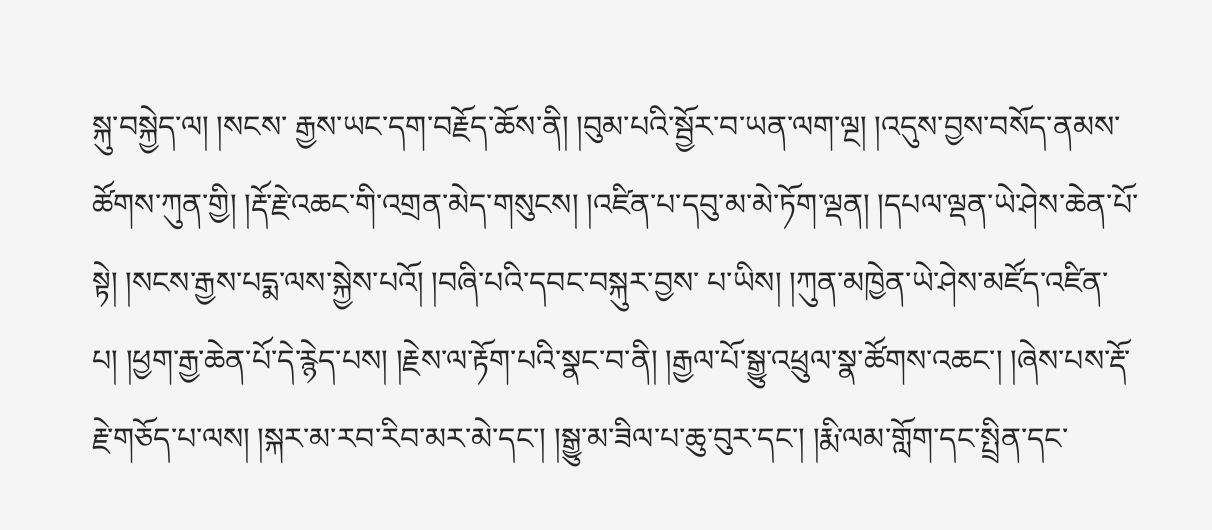སྐུ་བསྐྱེད་ལ། །སངས་ རྒྱས་ཡང་དག་བརྗོད་ཆོས་ནི། །བུམ་པའི་སྦྱོར་བ་ཡན་ལག་ལྔ། །འདུས་བྱས་བསོད་ནམས་ཚོགས་ཀུན་གྱི། །རྡོ་རྗེ་འཆང་གི་འགྲན་མེད་གསུངས། །འཛིན་པ་དབུ་མ་མེ་ཏོག་ལྡན། །དཔལ་ལྡན་ཡེ་ཤེས་ཆེན་པོ་སྟེ། །སངས་རྒྱས་པདྨ་ལས་སྐྱེས་པའོ། །བཞི་པའི་དབང་བསྐུར་བྱས་ པ་ཡིས། །ཀུན་མཁྱེན་ཡེ་ཤེས་མཛོད་འཛིན་པ། །ཕྱག་རྒྱ་ཆེན་པོ་དེ་རྙེད་པས། །རྗེས་ལ་རྟོག་པའི་སྣང་བ་ནི། །རྒྱལ་པོ་སྒྱུ་འཕྲུལ་སྣ་ཚོགས་འཆང་། །ཞེས་པས་རྡོ་རྗེ་གཅོད་པ་ལས། །སྐར་མ་རབ་རིབ་མར་མེ་དང་། །སྒྱུ་མ་ཟིལ་པ་ཆུ་བུར་དང་། །རྨི་ལམ་གློག་དང་སྤྲིན་དང་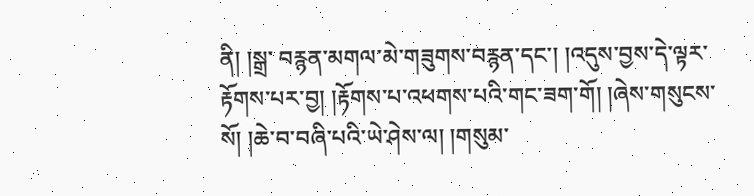ནི། །སྒྲ་ བརྙན་མགལ་མེ་གཟུགས་བརྙན་དང་། །འདུས་བྱས་དེ་ལྟར་རྟོགས་པར་བྱ། །རྟོགས་པ་འཕགས་པའི་གང་ཟག་གོ། །ཞེས་གསུངས་སོ། །ཆེ་བ་བཞི་པའི་ཡེ་ཤེས་ལ། །གསུམ་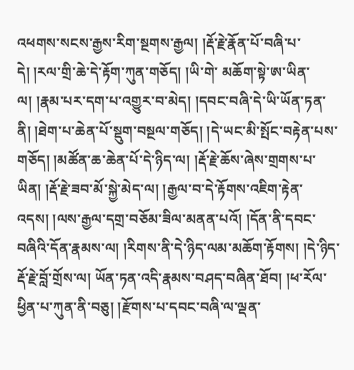འཕགས་སངས་རྒྱས་རིག་སྔགས་རྒྱལ། །རྡོ་རྗེ་རྣོན་པོ་བཞི་པ་དེ། །རལ་གྲི་ཆེ་དེ་རྟོག་ཀུན་གཅོད། །ཡི་གེ་ མཆོག་སྟེ་ཨ་ཡིན་ལ། །རྣམ་པར་དག་པ་འགྱུར་བ་མེད། །དབང་བཞི་དེ་ཡི་ཡོན་ཏན་ནི། །ཐེག་པ་ཆེན་པོ་སྡུག་བསྔལ་གཅོད། །དེ་ཡང་མི་སྤོང་བརྟེན་པས་གཅོད། །མཚོན་ཆ་ཆེན་པོ་དེ་ཉིད་ལ། །རྡོ་རྗེ་ཆོས་ཞེས་གྲགས་པ་ཡིན། །རྡོ་རྗེ་ཟབ་མོ་སྐྱེ་མེད་ལ། །རྒྱལ་བ་དེ་རྟོགས་འཇིག་རྟེན་ འདས། །ལས་རྒྱལ་དགྲ་བཅོམ་ཟིལ་མནན་པའོ། །དོན་ནི་དབང་བཞིའི་དོན་རྣམས་ལ། །རིགས་ནི་དེ་ཉིད་ལམ་མཆོག་རྟོགས། །དེ་ཉིད་རྡོ་རྗེ་བློ་གྲོས་ལ། ཡོན་ཏན་འདི་རྣམས་བཤད་བཞིན་ཐོབ། །ཕ་རོལ་ཕྱིན་པ་ཀུན་ནི་བཅུ། །རྫོགས་པ་དབང་བཞི་ལ་ལྡན་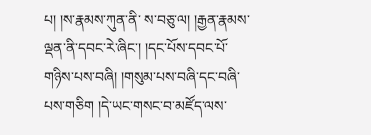པ། །ས་རྣམས་ཀུན་ནི་ ས་བཅུ་ལ། །རྒྱན་རྣམས་ལྡན་ནི་དབང་རེ་ཞིང་། །དང་པོས་དབང་པོ་གཉིས་པས་བཞི། །གསུམ་པས་བཞི་དང་བཞི་པས་གཅིག །དེ་ཡང་གསང་བ་མཛོད་ལས་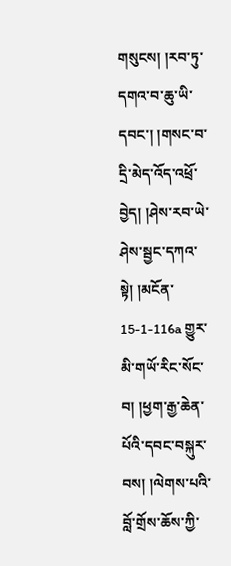གསུངས། །རབ་ཏུ་དགའ་བ་ཆུ་ཡི་དབང་། །གསང་བ་དྲི་མེད་འོད་འཕྲོ་བྱེད། །ཤེས་རབ་ཡེ་ཤེས་སྦྱང་དཀའ་སྟེ། །མངོན་ 15-1-116a གྱུར་མི་གཡོ་རིང་སོང་བ། །ཕྱག་རྒྱ་ཆེན་པོའི་དབང་བསྐུར་བས། །ལེགས་པའི་བློ་གྲོས་ཆོས་ཀྱི་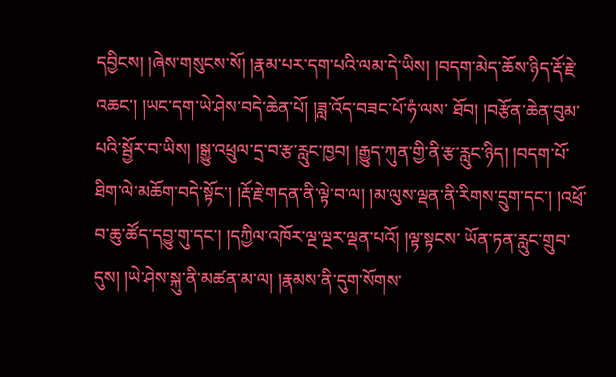དབྱིངས། །ཞེས་གསུངས་སོ། །རྣམ་པར་དག་པའི་ལམ་དེ་ཡིས། །བདག་མེད་ཆོས་ཉིད་རྡོ་རྗེ་འཆང་། །ཡང་དག་ཡེ་ཤེས་བདེ་ཆེན་པོ། །ཟླ་འོད་བཟང་པོ་ཧཾ་ལས་ ཐོབ། །བརྩོན་ཆེན་བུམ་པའི་སྦྱོར་བ་ཡིས། །སྒྱུ་འཕྲུལ་དྲ་བ་རྩ་རླུང་ཁྱབ། །རྒྱུད་ཀུན་གྱི་ནི་རྩ་རླུང་ཉིད། །བདག་པོ་ཐིག་ལེ་མཆོག་བདེ་སྟོང་། །རྡོ་རྗེ་གདན་ནི་ལྟེ་བ་ལ། །མ་ལུས་ལྡན་ནི་རིགས་དྲུག་དང་། །འཕྲོ་བ་ཆུ་ཚོད་དབྱུ་གུ་དང་། །དཀྱིལ་འཁོར་ལྔ་ལྔར་ལྡན་པའོ། །ལྟ་སྟངས་ ཡོན་ཏན་རླུང་གྲུབ་དུས། །ཡེ་ཤེས་སྐུ་ནི་མཚན་མ་ལ། །རྣམས་ནི་དུག་སོགས་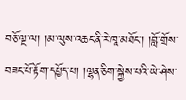བཅོ་ལྔ་ལ། །མ་ལུས་འཆང་ནི་རེ་ཁཱ་མཐོང་། །བློ་གྲོས་བཟང་པོ་རྟོག་དཔྱོད་པ། །ལྷན་ཅིག་སྐྱེས་པའི་ཡེ་ཤེས་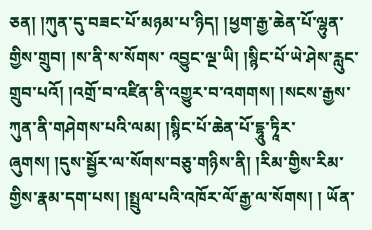ཅན། །ཀུན་དུ་བཟང་པོ་མཉམ་པ་ཉིད། །ཕྱག་རྒྱ་ཆེན་པོ་ལྷུན་གྱིས་གྲུབ། །ས་ནི་ས་སོགས་ འབྱུང་ལྔ་ཡི། །སྙིང་པོ་ཡེ་ཤེས་རླུང་གྲུབ་པའོ། །འགྲོ་བ་འཛིན་ནི་འགྱུར་བ་འགགས། །སངས་རྒྱས་ཀུན་ནི་གཤེགས་པའི་ལམ། །སྙིང་པོ་ཆེན་པོ་དྷཱུ་ཏཱིར་ཞུགས། །དུས་སྦྱོར་ལ་སོགས་བཅུ་གཉིས་ནི། །རིམ་གྱིས་རིམ་གྱིས་རྣམ་དག་པས། །སྤྲུལ་པའི་འཁོར་ལོ་རྒྱ་ལ་སོགས། ། ཡོན་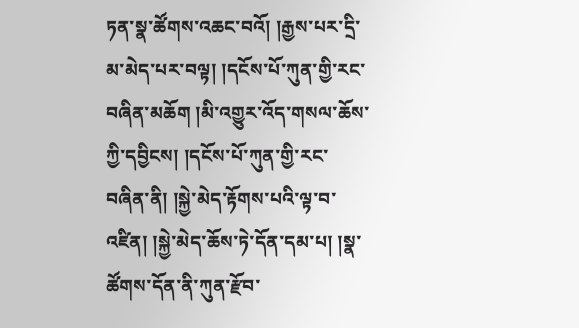ཏན་སྣ་ཚོགས་འཆང་བའོ། །རྒྱས་པར་དྲི་མ་མེད་པར་བལྟ། །དངོས་པོ་ཀུན་གྱི་རང་བཞིན་མཆོག །མི་འགྱུར་འོད་གསལ་ཆོས་ཀྱི་དབྱིངས། །དངོས་པོ་ཀུན་གྱི་རང་བཞིན་ནི། །སྐྱེ་མེད་རྟོགས་པའི་ལྟ་བ་འཛིན། །སྐྱེ་མེད་ཆོས་ཏེ་དོན་དམ་པ། །སྣ་ཚོགས་དོན་ནི་ཀུན་རྫོབ་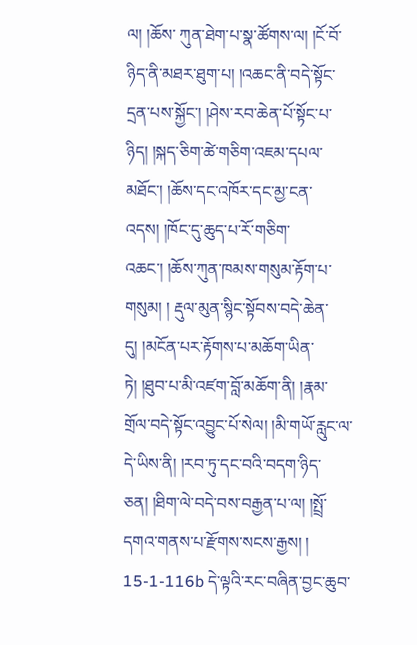ལ། །ཆོས་ ཀུན་ཐེག་པ་སྣ་ཚོགས་ལ། །ངོ་བོ་ཉིད་ནི་མཐར་ཐུག་པ། །འཆང་ནི་བདེ་སྟོང་དྲན་པས་སྐྱོང་། །ཤེས་རབ་ཆེན་པོ་སྟོང་པ་ཉིད། །སྐད་ཅིག་ཚེ་གཅིག་འཇམ་དཔལ་མཐོང་། །ཆོས་དང་འཁོར་དང་མྱ་ངན་འདས། །ཁོང་དུ་ཆུད་པ་རོ་གཅིག་འཆང་། །ཆོས་ཀུན་ཁམས་གསུམ་རྟོག་པ་གསུམ། ། རྡུལ་མུན་སྙིང་སྟོབས་བདེ་ཆེན་དུ། །མངོན་པར་རྟོགས་པ་མཆོག་ཡིན་ཏེ། །ཐུབ་པ་མི་འཛག་བློ་མཆོག་ནི། །རྣམ་གྲོལ་བདེ་སྟོང་འབྱུང་པོ་སེལ། །མི་གཡོ་རླུང་ལ་དེ་ཡིས་ནི། །རབ་ཏུ་དང་བའི་བདག་ཉིད་ཅན། །ཐིག་ལེ་བདེ་བས་བརྒྱན་པ་ལ། །སྤྲོ་དགའ་གནས་པ་རྫོགས་སངས་རྒྱས། ། 15-1-116b དེ་ལྟའི་རང་བཞིན་བྱང་ཆུབ་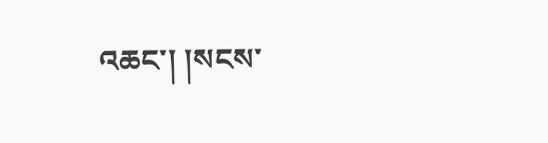འཆང་། །སངས་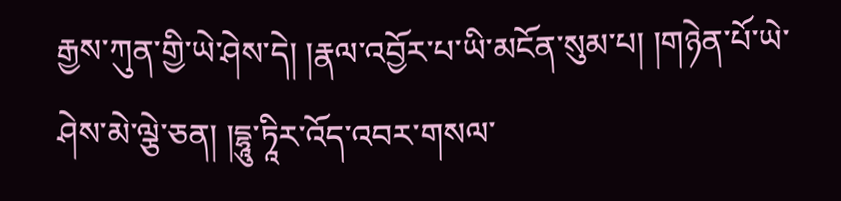རྒྱས་ཀུན་གྱི་ཡེ་ཤེས་དེ། །རྣལ་འབྱོར་པ་ཡི་མངོན་སུམ་པ། །གཉེན་པོ་ཡེ་ཤེས་མེ་ལྕེ་ཅན། །དྷཱུ་ཏཱིར་འོད་འབར་གསལ་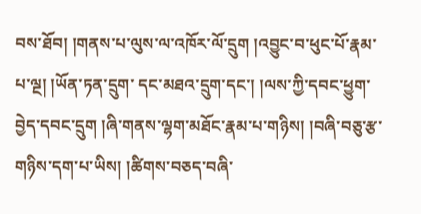བས་ཐོབ། །གནས་པ་ལུས་ལ་འཁོར་ལོ་དྲུག །འབྱུང་བ་ཕུང་པོ་རྣམ་པ་ལྔ། །ཡོན་ཏན་དྲུག་ དང་མཐའ་དྲུག་དང་། །ལས་ཀྱི་དབང་ཕྱུག་བྱེད་དབང་དྲུག །ཞི་གནས་ལྷག་མཐོང་རྣམ་པ་གཉིས། །བཞི་བཅུ་རྩ་གཉིས་དག་པ་ཡིས། །ཚིགས་བཅད་བཞི་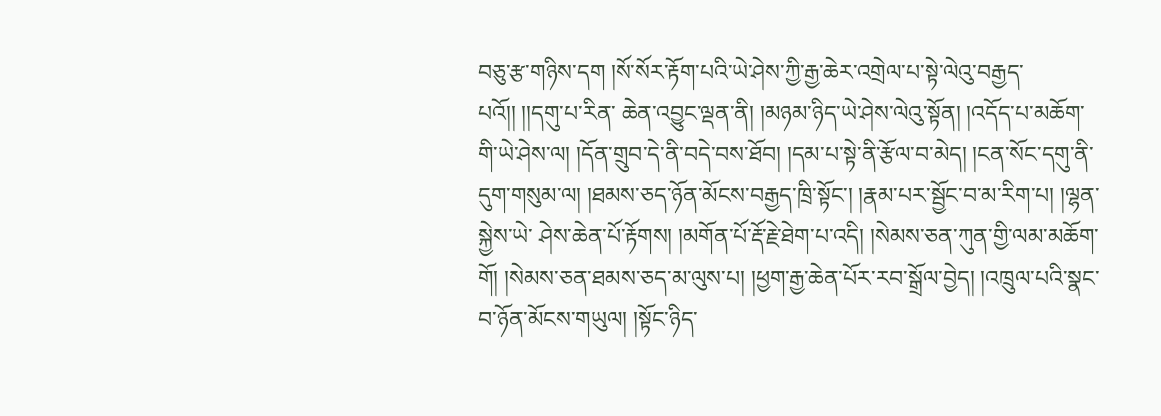བཅུ་རྩ་གཉིས་དག །སོ་སོར་རྟོག་པའི་ཡེ་ཤེས་ཀྱི་རྒྱ་ཆེར་འགྲེལ་པ་སྟེ་ལེའུ་བརྒྱད་པའོ།། །།དགུ་པ་རིན་ ཆེན་འབྱུང་ལྡན་ནི། །མཉམ་ཉིད་ཡེ་ཤེས་ལེའུ་སྟོན། །འདོད་པ་མཆོག་གི་ཡེ་ཤེས་ལ། །དོན་གྲུབ་དེ་ནི་བདེ་བས་ཐོབ། །དམ་པ་སྟེ་ནི་རྩོལ་བ་མེད། །ངན་སོང་དགུ་ནི་དུག་གསུམ་ལ། །ཐམས་ཅད་ཉོན་མོངས་བརྒྱད་ཁྲི་སྟོང་། །རྣམ་པར་སྦྱོང་བ་མ་རིག་པ། །ལྷན་སྐྱེས་ཡེ་ ཤེས་ཆེན་པོ་རྟོགས། །མགོན་པོ་རྡོ་རྗེ་ཐེག་པ་འདི། །སེམས་ཅན་ཀུན་གྱི་ལམ་མཆོག་གོ། །སེམས་ཅན་ཐམས་ཅད་མ་ལུས་པ། །ཕྱག་རྒྱ་ཆེན་པོར་རབ་སྒྲོལ་བྱེད། །འཁྲུལ་པའི་སྣང་བ་ཉོན་མོངས་གཡུལ། །སྟོང་ཉིད་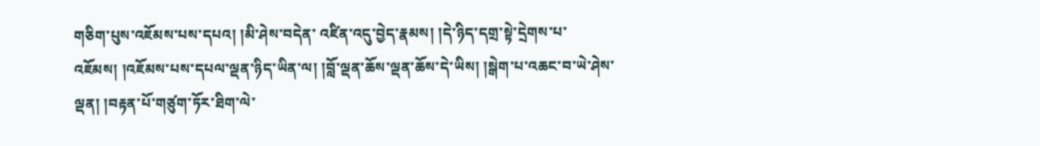གཅིག་པུས་འཇོམས་པས་དཔའ། །མི་ཤེས་བདེན་ འཛིན་འདུ་བྱེད་རྣམས། །དེ་ཉིད་དགྲ་སྟེ་དྲེགས་པ་འཇོམས། །འཇོམས་པས་དཔལ་ལྡན་ཉིད་ཡིན་ལ། །བློ་ལྡན་ཆོས་ལྡན་ཆོས་དེ་ཡིས། །སྒེག་པ་འཆང་བ་ཡེ་ཤེས་ལྡན། །བརྟན་པོ་གཙུག་ཏོར་ཐིག་ལེ་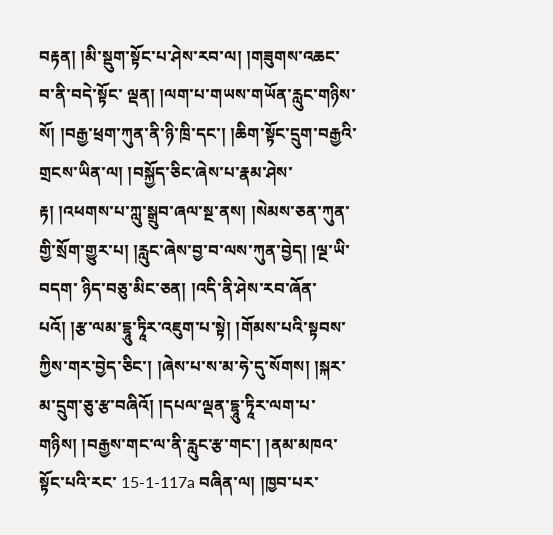བརྟན། །མི་སྡུག་སྟོང་པ་ཤེས་རབ་ལ། །གཟུགས་འཆང་བ་ནི་བདེ་སྟོང་ ལྡན། །ལག་པ་གཡས་གཡོན་རླུང་གཉིས་སོ། །བརྒྱ་ཕྲག་ཀུན་ནི་ཉི་ཁྲི་དང་། །ཆིག་སྟོང་དྲུག་བརྒྱའི་གྲངས་ཡིན་ལ། །བསྐྱོད་ཅིང་ཞེས་པ་རྣམ་ཤེས་རྟ། །འཕགས་པ་ཀླུ་སྒྲུབ་ཞལ་སྔ་ནས། །སེམས་ཅན་ཀུན་གྱི་སྲོག་གྱུར་པ། །རླུང་ཞེས་བྱ་བ་ལས་ཀུན་བྱེད། །ལྔ་ཡི་བདག་ ཉིད་བཅུ་མིང་ཅན། །འདི་ནི་ཤེས་རབ་ཞོན་པའོ། །རྩ་ལམ་དྷཱུ་ཏཱིར་འཇུག་པ་སྟེ། །གོམས་པའི་སྟབས་ཀྱིས་གར་བྱེད་ཅིང་། །ཞེས་པ་ས་མ་ཧེ་དུ་སོགས། །སྐར་མ་དྲུག་ཅུ་རྩ་བཞིའོ། །དཔལ་ལྡན་དྷཱུ་ཏཱིར་ལག་པ་གཉིས། །བརྒྱས་གང་ལ་ནི་རླུང་རྩ་གང་། །ནམ་མཁའ་སྟོང་པའི་རང་ 15-1-117a བཞིན་ལ། །ཁྱབ་པར་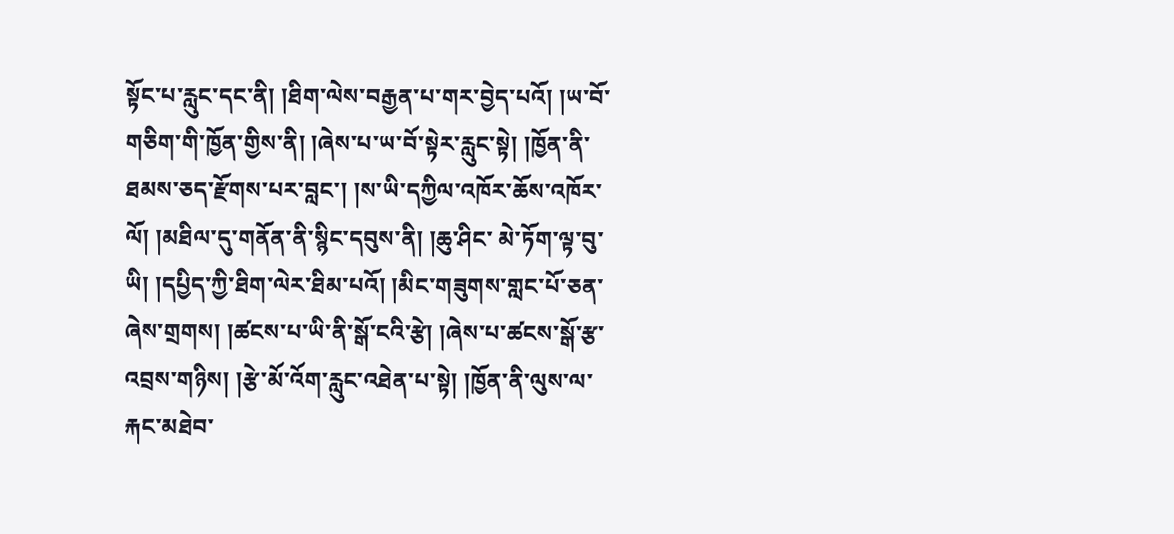སྟོང་པ་རླུང་དང་ནི། །ཐིག་ལེས་བརྒྱན་པ་གར་བྱེད་པའོ། །ཡ་བོ་གཅིག་གི་ཁྱོན་གྱིས་ནི། །ཞེས་པ་ཡ་བོ་སྟེར་རླུང་སྟེ། །ཁྱོན་ནི་ཐམས་ཅད་རྫོགས་པར་བླང་། །ས་ཡི་དཀྱིལ་འཁོར་ཆོས་འཁོར་ལོ། །མཐིལ་དུ་གནོན་ནི་སྙིང་དབུས་ནི། །ཆུ་ཤིང་ མེ་ཏོག་ལྟ་བུ་ཡི། །དཔྱིད་ཀྱི་ཐིག་ལེར་ཐིམ་པའོ། །མིང་གཟུགས་གླང་པོ་ཅན་ཞེས་གྲགས། །ཚངས་པ་ཡི་ནི་སྒོ་ངའི་རྩེ། །ཞེས་པ་ཚངས་སྒོ་རྩ་འབྲས་གཉིས། །རྩེ་མོ་འོག་རླུང་འཐེན་པ་སྟེ། །ཁྱོན་ནི་ལུས་ལ་རྐང་མཐེབ་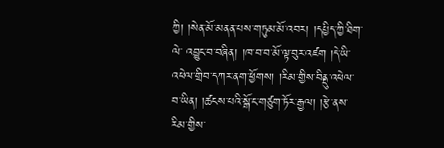ཀྱི། །སེན་མོ་མནན་པས་གཏུམ་མོ་འབར། །དཔྱིད་ཀྱི་ཐིག་ལེ་ འབྱུང་བ་བཞིན། །ཁ་བ་བ་མོ་ལྟ་བུར་འཛག །དེ་ཡི་འཕེལ་གྲིབ་དཀར་ནག་ཕྱོགས། །རིམ་གྱིས་བིནྡུ་འཕེལ་བ་ཡིན། །ཚངས་པའི་སྒོ་ང་གཙུག་ཏོར་རྒྱལ། །རྩེ་ནས་རིམ་གྱིས་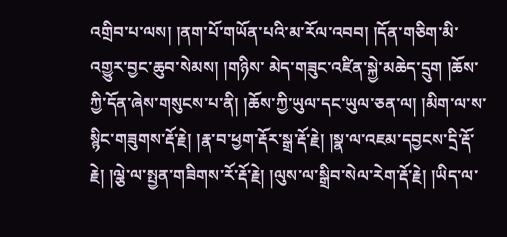འགྲིབ་པ་ལས། །ནག་པོ་གཡོན་པའི་མ་རོལ་འབབ། །དོན་གཅིག་མི་འགྱུར་བྱང་ཆུབ་སེམས། །གཉིས་ མེད་གཟུང་འཛིན་སྐྱེ་མཆེད་དྲུག །ཆོས་ཀྱི་དོན་ཞེས་གསུངས་པ་ནི། །ཆོས་ཀྱི་ཡུལ་དང་ཡུལ་ཅན་ལ། །མིག་ལ་ས་སྙིང་གཟུགས་རྡོ་རྗེ། །རྣ་བ་ཕྱག་རྡོར་སྒྲ་རྡོ་རྗེ། །སྣ་ལ་འཇམ་དབྱངས་དྲི་རྡོ་རྗེ། །ལྕེ་ལ་སྤྱན་གཟིགས་རོ་རྡོ་རྗེ། །ལུས་ལ་སྒྲིབ་སེལ་རེག་རྡོ་རྗེ། །ཡིད་ལ་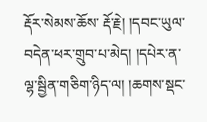རྡོར་སེམས་ཆོས་ རྡོ་རྗེ། །དབང་ཡུལ་བདེན་ཕར་གྲུབ་པ་མེད། །དཔེར་ན་ལྷ་སྦྱིན་གཅིག་ཉིད་ལ། །ཆགས་སྡང་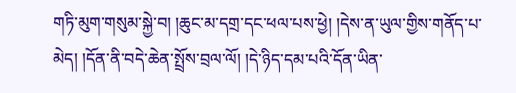གཏི་མུག་གསུམ་སྐྱེ་བ། །ཆུང་མ་དགྲ་དང་ཕལ་པས་ཕྱེ། །དེས་ན་ཡུལ་གྱིས་གནོད་པ་མེད། །དོན་ནི་བདེ་ཆེན་སྤྲོས་བྲལ་ལོ། །དེ་ཉིད་དམ་པའི་དོན་ཡིན་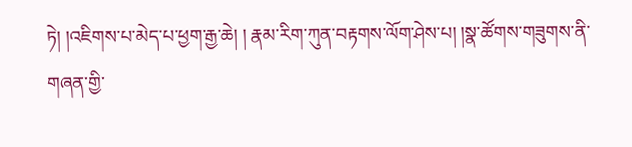ཏེ། །འཇིགས་པ་མེད་པ་ཕྱག་རྒྱ་ཆེ། ། རྣམ་རིག་ཀུན་བརྟགས་ལོག་ཤེས་པ། །སྣ་ཚོགས་གཟུགས་ནི་གཞན་གྱི་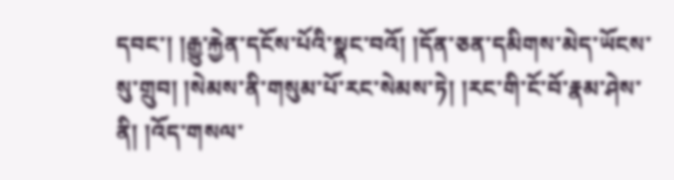དབང་། །རྒྱུ་རྐྱེན་དངོས་པོའི་སྣང་བའོ། །དོན་ཅན་དམིགས་མེད་ཡོངས་སུ་གྲུབ། །སེམས་ནི་གསུམ་པོ་རང་སེམས་ཏེ། །རང་གི་ངོ་བོ་རྣམ་ཤེས་ནི། །འོད་གསལ་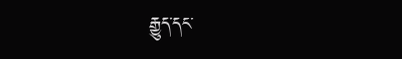རྒྱུད་དང་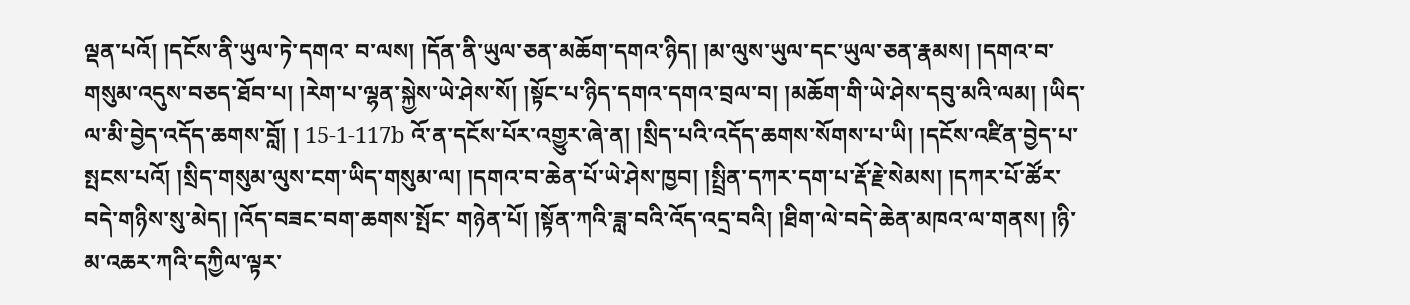ལྡན་པའོ། །དངོས་ནི་ཡུལ་ཏེ་དགའ་ བ་ལས། །དོན་ནི་ཡུལ་ཅན་མཆོག་དགའ་ཉིད། །མ་ལུས་ཡུལ་དང་ཡུལ་ཅན་རྣམས། །དགའ་བ་གསུམ་འདུས་བཅད་ཐོབ་པ། །རེག་པ་ལྷན་སྐྱེས་ཡེ་ཤེས་སོ། །སྟོང་པ་ཉིད་དགའ་དགའ་བྲལ་བ། །མཆོག་གི་ཡེ་ཤེས་དབུ་མའི་ལམ། །ཡིད་ལ་མི་བྱེད་འདོད་ཆགས་བློ། ། 15-1-117b འོ་ན་དངོས་པོར་འགྱུར་ཞེ་ན། །སྲིད་པའི་འདོད་ཆགས་སོགས་པ་ཡི། །དངོས་འཛིན་བྱེད་པ་སྤངས་པའོ། །སྲིད་གསུམ་ལུས་ངག་ཡིད་གསུམ་ལ། །དགའ་བ་ཆེན་པོ་ཡེ་ཤེས་ཁྱབ། །སྤྲིན་དཀར་དག་པ་རྡོ་རྗེ་སེམས། །དཀར་པོ་ཚོར་བདེ་གཉིས་སུ་མེད། །འོད་བཟང་བག་ཆགས་སྤོང་ གཉེན་པོ། །སྟོན་ཀའི་ཟླ་བའི་འོད་འདྲ་བའི། །ཐིག་ལེ་བདེ་ཆེན་མཁའ་ལ་གནས། །ཉི་མ་འཆར་ཀའི་དཀྱིལ་ལྟར་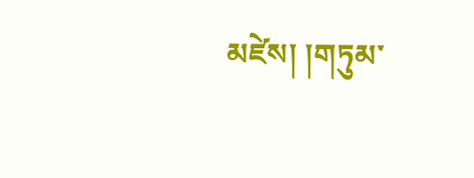མཛེས། །གཏུམ་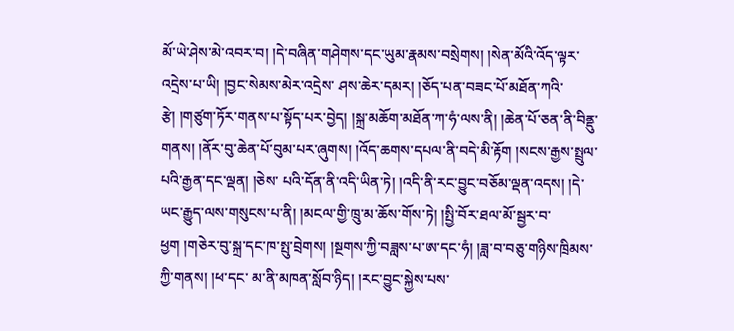མོ་ཡེ་ཤེས་མེ་འབར་བ། །དེ་བཞིན་གཤེགས་དང་ཡུམ་རྣམས་བསྲེགས། །སེན་མོའི་འོད་ལྟར་འདྲེས་པ་ཡི། །བྱང་སེམས་མེར་འདྲེས་ ཤས་ཆེར་དམར། །ཅོད་པན་བཟང་པོ་མཐོན་ཀའི་རྩེ། །གཙུག་ཏོར་གནས་པ་སྟོད་པར་བྱེད། །སྐྲ་མཆོག་མཐོན་ཀ་ཧཾ་ལས་ནི། །ཆེན་པོ་ཅན་ནི་བིནྡུ་གནས། །ནོར་བུ་ཆེན་པོ་བུམ་པར་ཞུགས། །འོད་ཆགས་དཔལ་ནི་བདེ་མི་རྟོག །སངས་རྒྱས་སྤྲུལ་པའི་རྒྱན་དང་ལྡན། །ཅེས་ པའི་དོན་ནི་འདི་ཡིན་ཏེ། །འདི་ནི་རང་བྱུང་བཅོམ་ལྡན་འདས། །དེ་ཡང་རྒྱུད་ལས་གསུངས་པ་ནི། །མངལ་གྱི་ཁྲུ་མ་ཆོས་གོས་ཏེ། །སྤྱི་བོར་ཐལ་མོ་སྦྱར་བ་ཕྱག །གཅེར་བུ་སྐྲ་དང་ཁ་སྤུ་བྲེགས། །སྔགས་ཀྱི་བཟླས་པ་ཨ་དང་ཧཾ། །ཟླ་བ་བཅུ་གཉིས་ཁྲིམས་ཀྱི་གནས། །ཕ་དང་ མ་ནི་མཁན་སློབ་ཉིད། །རང་བྱུང་སྐྱེས་པས་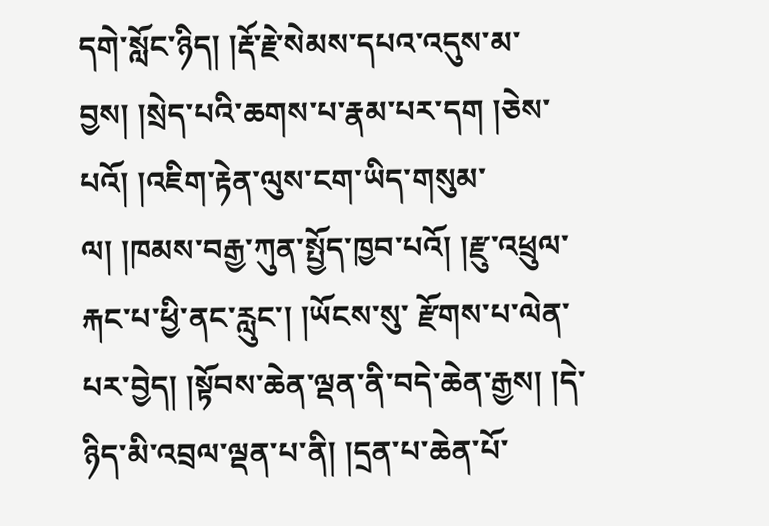དགེ་སློང་ཉིད། །རྡོ་རྗེ་སེམས་དཔའ་འདུས་མ་བྱས། །སྲེད་པའི་ཆགས་པ་རྣམ་པར་དག །ཅེས་པའོ། །འཇིག་རྟེན་ལུས་ངག་ཡིད་གསུམ་ལ། །ཁམས་བརྒྱ་ཀུན་སྤྱོད་ཁྱབ་པའོ། །རྫུ་འཕྲུལ་རྐང་པ་ཕྱི་ནང་རླུང་། །ཡོངས་སུ་ རྫོགས་པ་ལེན་པར་བྱེད། །སྟོབས་ཆེན་ལྡན་ནི་བདེ་ཆེན་རྒྱས། །དེ་ཉིད་མི་འབྲལ་ལྡན་པ་ནི། །དྲན་པ་ཆེན་པོ་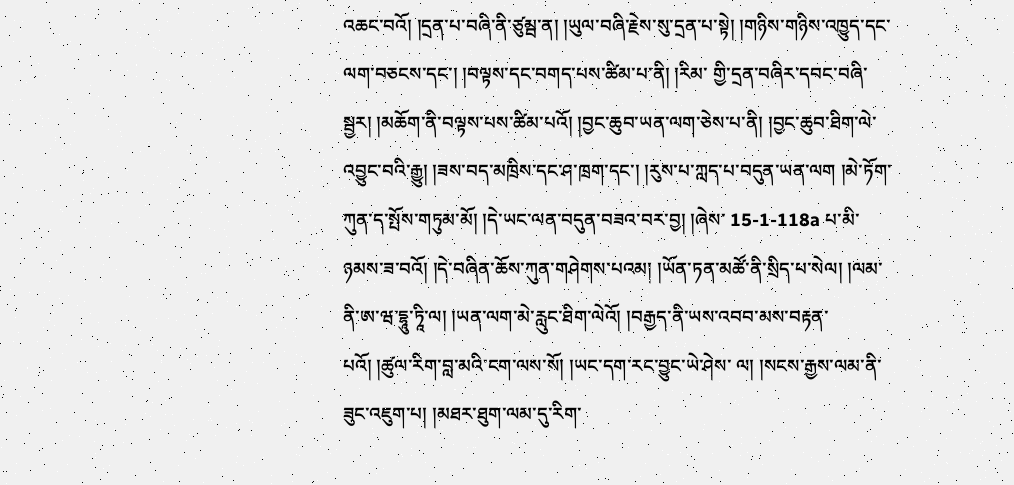འཆང་བའོ། །དྲན་པ་བཞི་ནི་ཙུམྦ་ན། །ཡུལ་བཞི་རྗེས་སུ་དྲན་པ་སྟེ། །གཉིས་གཉིས་འཁྱུད་དང་ལག་བཅངས་དང་། །བལྟས་དང་བགད་པས་ཚིམ་པ་ནི། །རིམ་ གྱི་དྲན་བཞིར་དབང་བཞི་སྦྱར། །མཆོག་ནི་བལྟས་པས་ཚིམ་པའོ། །བྱང་ཆུབ་ཡན་ལག་ཅེས་པ་ནི། །བྱང་ཆུབ་ཐིག་ལེ་འབྱུང་བའི་རྒྱུ། །ཟས་བད་མཁྲིས་དང་ཤ་ཁྲག་དང་། །རུས་པ་ཀླད་པ་བདུན་ཡན་ལག །མེ་ཏོག་ཀུན་ད་སྤོས་གཏུམ་མོ། །དེ་ཡང་ལན་བདུན་བཟའ་བར་བྱ། །ཞེས་ 15-1-118a པ་མི་ཉམས་ཟ་བའོ། །དེ་བཞིན་ཆོས་ཀུན་གཤེགས་པའམ། །ཡོན་ཏན་མཚོ་ནི་སྲིད་པ་སེལ། །ལམ་ནི་ཨ་ཝ་དྷཱུ་ཏཱི་ལ། །ཡན་ལག་མེ་རླུང་ཐིག་ལེའོ། །བརྒྱད་ནི་ཡས་འབབ་མས་བརྟན་པའོ། །ཚུལ་རིག་བླ་མའི་ངག་ལས་སོ། །ཡང་དག་རང་བྱུང་ཡེ་ཤེས་ ལ། །སངས་རྒྱས་ལམ་ནི་ཟུང་འཇུག་པ། །མཐར་ཐུག་ལམ་དུ་རིག་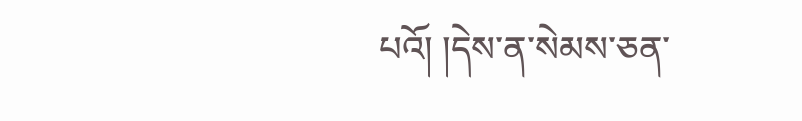པའོ། །དེས་ན་སེམས་ཅན་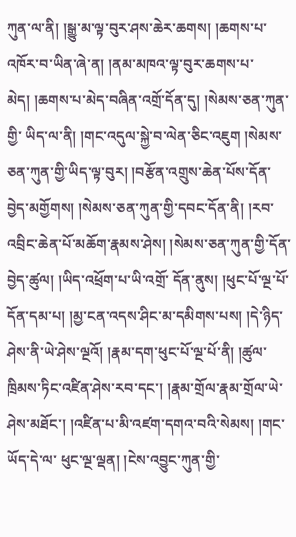ཀུན་ལ་ནི། །སྒྱུ་མ་ལྟ་བུར་ཤས་ཆེར་ཆགས། །ཆགས་པ་འཁོར་བ་ཡིན་ཞེ་ན། །ནམ་མཁའ་ལྟ་བུར་ཆགས་པ་མེད། །ཆགས་པ་མེད་བཞིན་འགྲོ་དོན་དུ། །སེམས་ཅན་ཀུན་གྱི་ ཡིད་ལ་ནི། །གང་འདུལ་སྐྱེ་བ་ལེན་ཅིང་འཇུག །སེམས་ཅན་ཀུན་གྱི་ཡིད་ལྟ་བུར། །བརྩོན་འགྲུས་ཆེན་པོས་དོན་བྱེད་མགྱོགས། །སེམས་ཅན་ཀུན་གྱི་དབང་དོན་ནི། །རབ་འབྲིང་ཆེན་པོ་མཆོག་རྣམས་ཤེས། །སེམས་ཅན་ཀུན་གྱི་དོན་བྱེད་ཚུལ། །ཡིད་འཕྲོག་པ་ཡི་འགྲོ་ དོན་ནུས། །ཕུང་པོ་ལྔ་པོ་དོན་དམ་པ། །མྱ་ངན་འདས་ཤིང་མ་དམིགས་པས། །དེ་ཉིད་ཤེས་ནི་ཡེ་ཤེས་ལྔའོ། །རྣམ་དག་ཕུང་པོ་ལྔ་པོ་ནི། །ཚུལ་ཁྲིམས་ཏིང་འཛིན་ཤེས་རབ་དང་། །རྣམ་གྲོལ་རྣམ་གྲོལ་ཡེ་ཤེས་མཐོང་། །འཛིན་པ་མི་འཛག་དགའ་བའི་སེམས། །གང་ཡོད་དེ་ལ་ ཕུང་ལྔ་ལྡན། །ངེས་འབྱུང་ཀུན་གྱི་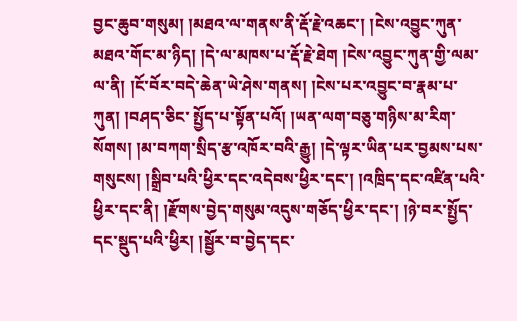བྱང་ཆུབ་གསུམ། །མཐའ་ལ་གནས་ནི་རྡོ་རྗེ་འཆང་། །ངེས་འབྱུང་ཀུན་མཐའ་གོང་མ་ཉིད། །དེ་ལ་མཁས་པ་རྡོ་རྗེ་ཐེག །ངེས་འབྱུང་ཀུན་གྱི་ལམ་ལ་ནི། །ངོ་བོར་བདེ་ཆེན་ཡེ་ཤེས་གནས། །ངེས་པར་འབྱུང་བ་རྣམ་པ་ཀུན། །བཤད་ཅིང་ སྤྱོད་པ་སྟོན་པའོ། །ཡན་ལག་བཅུ་གཉིས་མ་རིག་སོགས། །མ་བཀག་སྲིད་རྩ་འཁོར་བའི་རྒྱུ། །དེ་ལྟར་ཡིན་པར་བྱམས་པས་གསུངས། །སྒྲིབ་པའི་ཕྱིར་དང་འདེབས་ཕྱིར་དང་། །འཁྲིད་དང་འཛིན་པའི་ཕྱིར་དང་ནི། །རྫོགས་བྱེད་གསུམ་འདུས་གཅོད་ཕྱིར་དང་། །ཉེ་བར་སྤྱོད་ དང་སྡུད་པའི་ཕྱིར། །སྦྱོར་བ་བྱེད་དང་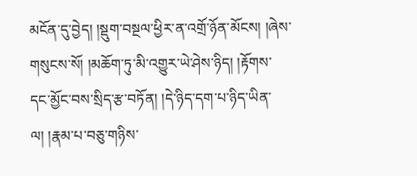མངོན་དུ་བྱེད། །སྡུག་བསྔལ་ཕྱིར་ན་འགྲོ་ཉོན་མོངས། །ཞེས་གསུངས་སོ། །མཆོག་ཏུ་མི་འགྱུར་ཡེ་ཤེས་ཉིད། །རྟོགས་དང་མྱོང་བས་སྲིད་རྩ་བཏོན། །དེ་ཉིད་དག་པ་ཉིད་ཡིན་ལ། །རྣམ་པ་བཅུ་གཉིས་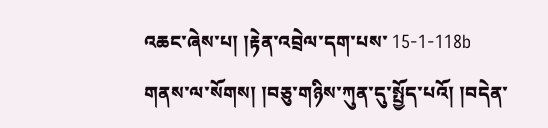འཆང་ཞེས་པ། །རྟེན་འབྲེལ་དག་པས་ 15-1-118b གནས་ལ་སོགས། །བཅུ་གཉིས་ཀུན་དུ་སྤྱོད་པའོ། །བདེན་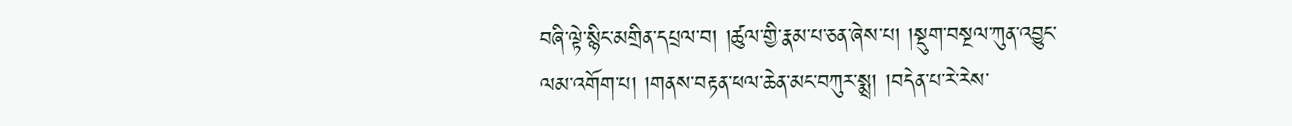བཞི་ལྟེ་སྙིང་མགྲིན་དཔྲལ་བ། །ཚུལ་གྱི་རྣམ་པ་ཅན་ཞེས་པ། །སྡུག་བསྔལ་ཀུན་འབྱུང་ལམ་འགོག་པ། །གནས་བརྟན་ཕལ་ཆེན་མང་བཀུར་སྨྲ། །བདེན་པ་རེ་རེས་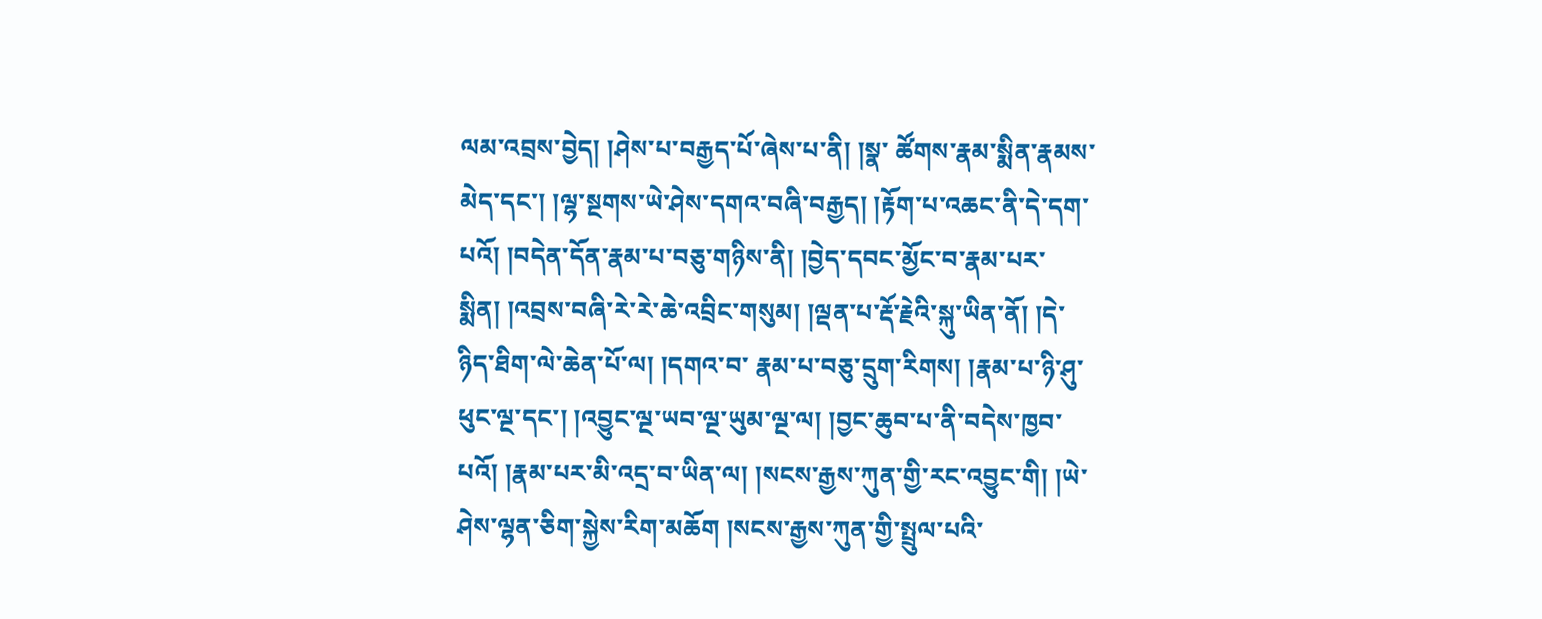ལམ་འབྲས་བྱེད། །ཤེས་པ་བརྒྱད་པོ་ཞེས་པ་ནི། །སྣ་ ཚོགས་རྣམ་སྨིན་རྣམས་མེད་དང་། །ལྷ་སྔགས་ཡེ་ཤེས་དགའ་བཞི་བརྒྱད། །རྟོག་པ་འཆང་ནི་དེ་དག་པའོ། །བདེན་དོན་རྣམ་པ་བཅུ་གཉིས་ནི། །བྱེད་དབང་མྱོང་བ་རྣམ་པར་སྨིན། །འབྲས་བཞི་རེ་རེ་ཆེ་འབྲིང་གསུམ། །ལྡན་པ་རྡོ་རྗེའི་སྐུ་ཡིན་ནོ། །དེ་ཉིད་ཐིག་ལེ་ཆེན་པོ་ལ། །དགའ་བ་ རྣམ་པ་བཅུ་དྲུག་རིགས། །རྣམ་པ་ཉི་ཤུ་ཕུང་ལྔ་དང་། །འབྱུང་ལྔ་ཡབ་ལྔ་ཡུམ་ལྔ་ལ། །བྱང་ཆུབ་པ་ནི་བདེས་ཁྱབ་པའོ། །རྣམ་པར་མི་འདྲ་བ་ཡིན་ལ། །སངས་རྒྱས་ཀུན་གྱི་རང་འབྱུང་གི། །ཡེ་ཤེས་ལྷན་ཅིག་སྐྱེས་རིག་མཆོག །སངས་རྒྱས་ཀུན་གྱི་སྤྲུལ་པའི་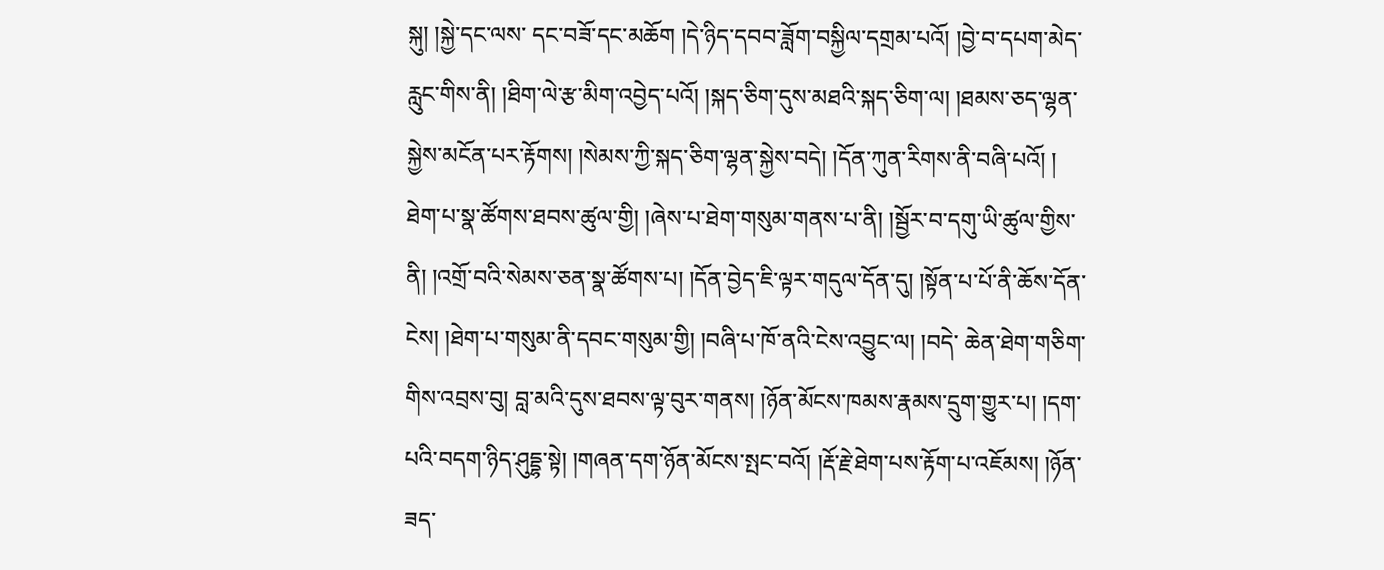སྐུ། །སྐྱེ་དང་ལས་ དང་བཟོ་དང་མཆོག །དེ་ཉིད་དབབ་ཟློག་བསྐྱིལ་དགྲམ་པའོ། །བྱེ་བ་དཔག་མེད་རླུང་གིས་ནི། །ཐིག་ལེ་རྩ་མིག་འབྱེད་པའོ། །སྐད་ཅིག་དུས་མཐའི་སྐད་ཅིག་ལ། །ཐམས་ཅད་ལྷན་སྐྱེས་མངོན་པར་རྟོགས། །སེམས་ཀྱི་སྐད་ཅིག་ལྷན་སྐྱེས་བདེ། །དོན་ཀུན་རིགས་ནི་བཞི་པའོ། ། ཐེག་པ་སྣ་ཚོགས་ཐབས་ཚུལ་གྱི། །ཞེས་པ་ཐེག་གསུམ་གནས་པ་ནི། །སྦྱོར་བ་དགུ་ཡི་ཚུལ་གྱིས་ནི། །འགྲོ་བའི་སེམས་ཅན་སྣ་ཚོགས་པ། །དོན་བྱེད་ཇི་ལྟར་གདུལ་དོན་དུ། །སྟོན་པ་པོ་ནི་ཆོས་དོན་ངེས། །ཐེག་པ་གསུམ་ནི་དབང་གསུམ་གྱི། །བཞི་པ་ཁོ་ནའི་ངེས་འབྱུང་ལ། །བདེ་ ཆེན་ཐེག་གཅིག་གིས་འབྲས་བུ། བླ་མའི་དུས་ཐབས་ལྟ་བུར་གནས། །ཉོན་མོངས་ཁམས་རྣམས་དྲུག་གྱུར་པ། །དག་པའི་བདག་ཉིད་ཤུདྡྷ་སྟེ། །གཞན་དག་ཉོན་མོངས་སྤང་བའོ། །རྡོ་རྗེ་ཐེག་པས་རྟོག་པ་འཇོམས། །ཉོན་ཟད་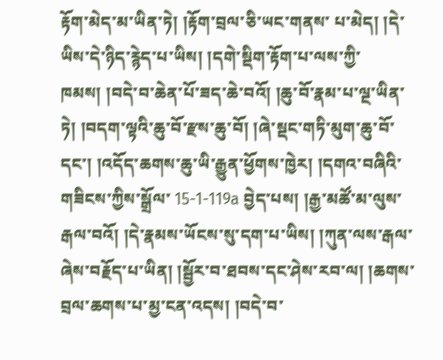རྟོག་མེད་མ་ཡིན་ཏེ། །རྟོག་བྲལ་ཅི་ཡང་གནས་ པ་མེད། །དེ་ཡིས་དེ་ཉིད་རྙེད་པ་ཡིས། །དགེ་སྡིག་རྟོག་པ་ལས་ཀྱི་ཁམས། །བདེ་བ་ཆེན་པོ་ཟད་ཆེ་བའོ། །ཆུ་བོ་རྣམ་པ་ལྔ་ཡིན་ཏེ། །བདག་ལྟའི་ཆུ་བོ་རྫས་ཆུ་བོ། །ཞེ་སྡང་གཏི་མུག་ཆུ་བོ་དང་། །འདོད་ཆགས་ཆུ་ཡི་རྒྱུན་ཕྱོགས་ཁྱེར། །དགའ་བཞིའི་གཟིངས་ཀྱིས་སྒྲོལ་ 15-1-119a བྱེད་པས། །རྒྱ་མཚོ་མ་ལུས་རྒལ་བའོ། །དེ་རྣམས་ཡོངས་སུ་དག་པ་ཡིས། །ཀུན་ལས་རྒལ་ཞེས་བརྗོད་པ་ཡིན། །སྦྱོར་བ་ཐབས་དང་ཤེས་རབ་ལ། །ཆགས་བྲལ་ཆགས་པ་མྱ་ངན་འདས། །བདེ་བ་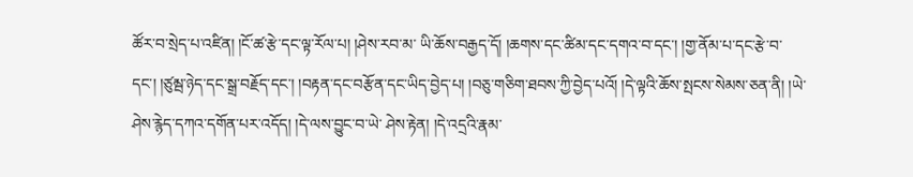ཚོར་བ་སྲེད་པ་འཛིན། །ངོ་ཚ་རྩེ་དང་ལྟ་རོལ་པ། །ཤེས་རབ་མ་ ཡི་ཆོས་བརྒྱད་དོ། །ཆགས་དང་ཚིམ་དང་དགའ་བ་དང་། །གྱ་ནོམ་པ་དང་རྩེ་བ་དང་། །ཙུམྦ་ཉེད་དང་སྒྲ་བརྗོད་དང་། །བརྟན་དང་བརྩོན་དང་ཡིད་བྱེད་པ། །བཅུ་གཅིག་ཐབས་ཀྱི་བྱེད་པའོ། །དེ་ལྟའི་ཆོས་སྤངས་སེམས་ཅན་ནི། །ཡེ་ཤེས་རྙེད་དཀའ་དགོན་པར་འདོད། །དེ་ལས་བྱུང་བ་ཡེ་ ཤེས་རྟེན། །དེ་འདྲའི་རྣམ་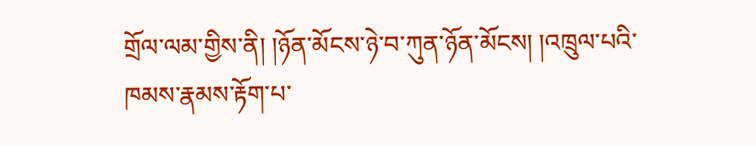གྲོལ་ལམ་གྱིས་ནི། །ཉོན་མོངས་ཉེ་བ་ཀུན་ཉོན་མོངས། །འཁྲུལ་པའི་ཁམས་རྣམས་རྟོག་པ་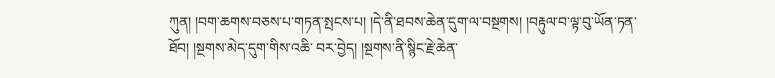ཀུན། །བག་ཆགས་བཅས་པ་གཏན་སྤངས་པ། །དེ་ནི་ཐབས་ཆེན་དུག་ལ་བསྔགས། །བརྟུལ་བ་ལྟ་བུ་ཡོན་ཏན་ཐོབ། །སྔགས་མེད་དུག་གིས་འཆི་ བར་བྱེད། །སྔགས་ནི་སྙིང་རྗེ་ཆེན་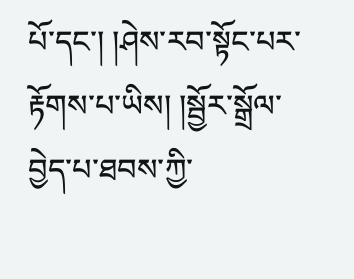པོ་དང་། །ཤེས་རབ་སྟོང་པར་རྟོགས་པ་ཡིས། །སྦྱོར་སྒྲོལ་བྱེད་པ་ཐབས་ཀྱི་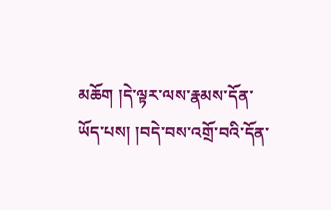མཆོག །དེ་ལྟར་ལས་རྣམས་དོན་ཡོད་པས། །བདེ་བས་འགྲོ་བའི་དོན་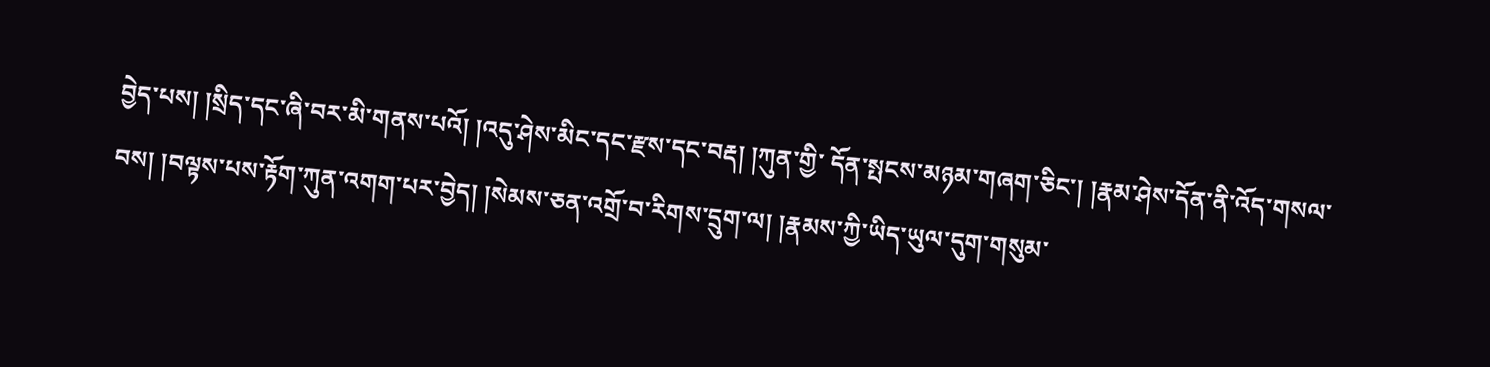བྱེད་པས། །སྲིད་དང་ཞི་བར་མི་གནས་པའོ། །འདུ་ཤེས་མིང་དང་རྫས་དང་བརྡ། །ཀུན་གྱི་ དོན་སྤངས་མཉམ་གཞག་ཅིང་། །རྣམ་ཤེས་དོན་ནི་འོད་གསལ་བས། །བལྟས་པས་རྟོག་ཀུན་འགག་པར་བྱེད། །སེམས་ཅན་འགྲོ་བ་རིགས་དྲུག་ལ། །རྣམས་ཀྱི་ཡིད་ཡུལ་དུག་གསུམ་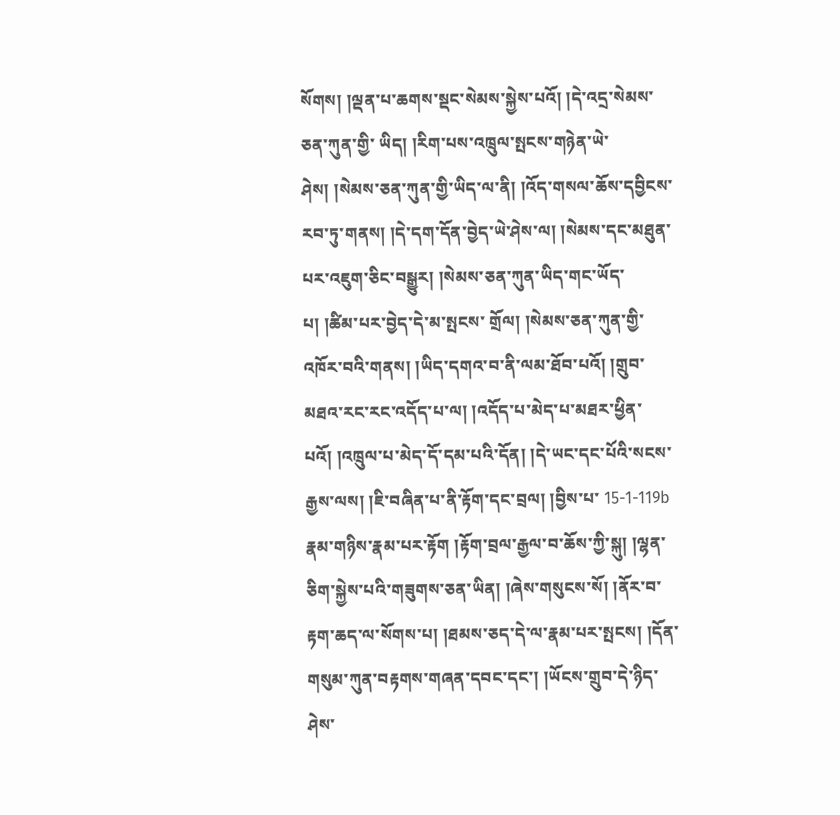སོགས། །ལྡན་པ་ཆགས་སྡང་སེམས་སྐྱེས་པའོ། །དེ་འདྲ་སེམས་ཅན་ཀུན་གྱི་ ཡིད། །རིག་པས་འཁྲུལ་སྤངས་གཉེན་ཡེ་ཤེས། །སེམས་ཅན་ཀུན་གྱི་ཡིད་ལ་ནི། །འོད་གསལ་ཆོས་དབྱིངས་རབ་ཏུ་གནས། །དེ་དག་དོན་བྱེད་ཡེ་ཤེས་ལ། །སེམས་དང་མཐུན་པར་འཇུག་ཅིང་བསྒྱུར། །སེམས་ཅན་ཀུན་ཡིད་གང་ཡོད་པ། །ཚིམ་པར་བྱེད་དེ་མ་སྤངས་ གྲོལ། །སེམས་ཅན་ཀུན་གྱི་འཁོར་བའི་གནས། །ཡིད་དགའ་བ་ནི་ལམ་ཐོབ་པའོ། །གྲུབ་མཐའ་རང་རང་འདོད་པ་ལ། །འདོད་པ་མེད་པ་མཐར་ཕྱིན་པའོ། །འཁྲུལ་པ་མེད་དོ་དམ་པའི་དོན། །དེ་ཡང་དང་པོའི་སངས་རྒྱས་ལས། །ཇི་བཞིན་པ་ནི་རྟོག་དང་བྲལ། །བྱིས་པ་ 15-1-119b རྣམ་གཉིས་རྣམ་པར་རྟོག །རྟོག་བྲལ་རྒྱལ་བ་ཆོས་ཀྱི་སྐུ། །ལྷན་ཅིག་སྐྱེས་པའི་གཟུགས་ཅན་ཡིན། །ཞེས་གསུངས་སོ། །ནོར་བ་རྟག་ཆད་ལ་སོགས་པ། །ཐམས་ཅད་དེ་ལ་རྣམ་པར་སྤངས། །དོན་གསུམ་ཀུན་བརྟགས་གཞན་དབང་དང་། །ཡོངས་གྲུབ་དེ་ཉིད་ཤེས་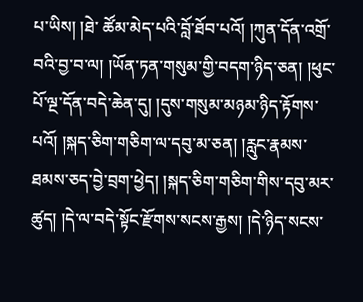པ་ཡིས། །ཐེ་ ཚོམ་མེད་པའི་བློ་ཐོབ་པའོ། །ཀུན་དོན་འགྲོ་བའི་བྱ་བ་ལ། །ཡོན་ཏན་གསུམ་གྱི་བདག་ཉིད་ཅན། །ཕུང་པོ་ལྔ་དོན་བདེ་ཆེན་དུ། །དུས་གསུམ་མཉམ་ཉིད་རྟོགས་པའོ། །སྐད་ཅིག་གཅིག་ལ་དབུ་མ་ཅན། །རླུང་རྣམས་ཐམས་ཅད་བྱེ་བྲག་ཕྱེད། །སྐད་ཅིག་གཅིག་གིས་དབུ་མར་ ཚུད། །དེ་ལ་བདེ་སྟོང་རྫོགས་སངས་རྒྱས། །དེ་ཉིད་སངས་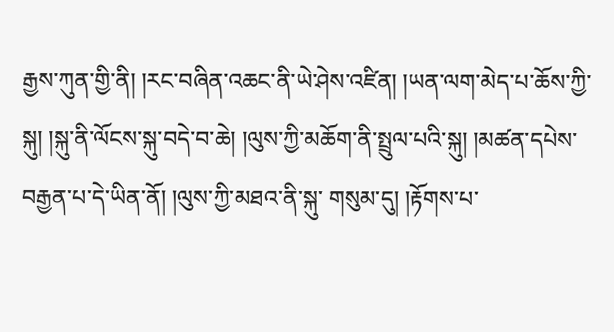རྒྱས་ཀུན་གྱི་ནི། །རང་བཞིན་འཆང་ནི་ཡེ་ཤེས་འཛིན། །ཡན་ལག་མེད་པ་ཆོས་ཀྱི་སྐུ། །སྐུ་ནི་ལོངས་སྐུ་བདེ་བ་ཆེ། །ལུས་ཀྱི་མཆོག་ནི་སྤྲུལ་པའི་སྐུ། །མཚན་དཔེས་བརྒྱན་པ་དེ་ཡིན་ནོ། །ལུས་ཀྱི་མཐའ་ནི་སྐུ་ གསུམ་དུ། །རྟོགས་པ་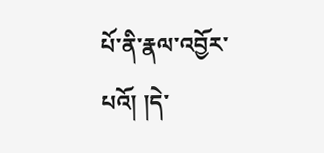པོ་ནི་རྣལ་འབྱོར་པའོ། །དེ་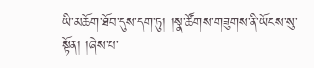ཡི་མཆོག་ཐོབ་དུས་དག་ཏུ། །སྣ་ཚོགས་གཟུགས་ནི་ཡོངས་སུ་སྟོན། །ཞེས་པ་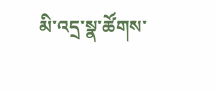མི་འདྲ་སྣ་ཚོགས་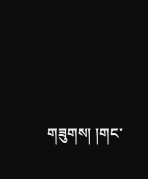གཟུགས། །གང་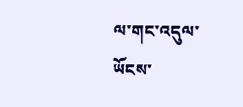ལ་གང་འདུལ་ཡོངས་